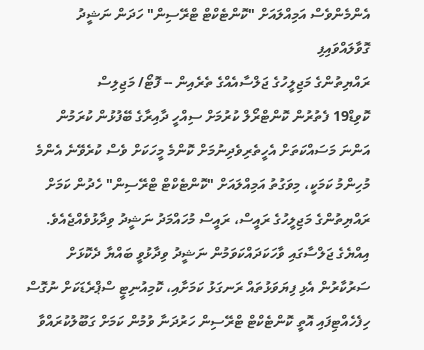އެންމެންވެސް އަމިއްލައަށް "ކޮންޓެކްޓް ޓްރޭސިން" ހަދަން ނަޝީދު ގޮވާލައްވައިފި
ރައްޔިތުންގެ މަޖިލީހުގެ ޖަލްސާއެއްގެ ތެރެއިން -- ފޮޓޯ/ މަޖިލިސް
ކޮވިޑް19 ފެތުރުން ކޮންޓްރޯލް ކުރުމަށް ސިއްހީ ދާއިރާގެ ބޭފުޅުން ކުރަމުން އަންނަ މަސައްކަތަށް އެހީތެރިވެދިނުމަށް ކޮންމެ މީހަކަށް ވެސް ކުރެވޭނެ އެންމެ މުހިންމު ކަމަކީ، މިވަގުތު އަމިއްލައަށް "ކޮންޓެކްޓް ޓްރޭސިން" ހެދުން ކަމަށް ރައްޔިތުންގެ މަޖިލީހުގެ ރައީސް، ރައީސް މުހައްމަދު ނަޝީދު ވިދާޅުވެއްޖެއެވެ.
އިއްޔެގެ ޖަލްސާގައި ވާހަކަދައްކަވަމުން ނަޝީދު ވިދާޅުވީ ބައްޔާ ދެކޮޅަށް ސަރުކާރުން އެޅި ފިޔަވަޅުތައް ރަނގަޅު ކަމަށާއި، ކޮމިއުނިޓީ ސްޕްރެޑަކަށް ނުގޮސް ހިފެހެއްޓިފައި އޮތީ ކޮންޓެކްޓް ޓްރޭސިން ހަރުދަނާ ވުމުން ކަމަށް ގަބޫލުކުރައްވާ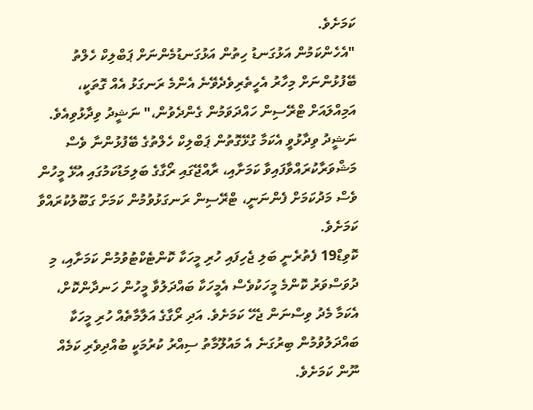ކަމަށެވެ.
"އެހެންކަމުން އަޅުގަނޑު ހިތުން އަޅުގަނޑުމެންނަށް ޕަބްލިކް ހެލްތު ބޭފުޅުންނަށް މިހާރު އެހީތެރިވެދެވޭނެ އެންމެ ރަނގަޅު އެއް ގޮތަކީ، އަމިއްލައަށް ޓްރޭސިން ހައްދަވަމުން ގެންދެވުން،" ނަޝީދު ވިދާޅުވިއެވެ.
ނަޝީދު ވިދާޅުވީ އެކަމާ ގުޅޭގޮތުން ޕަބްލިކް ހެލްތުގެ ބޭފުޅުންނާ ވެސް މަޝްވަރާކުރައްވާފައިވާ ކަމަށާއި، ރާއްޖޭގައި ރޯގާގެ ބަލިމަޑުކަމުގައި އުޅޭ މީހުން ވެސް މަދުކަމަށް ފެންނަނީ، ޓްރޭސިން ރަނގަޅުވުމުން ކަމަށް ގަބޫލުކުރައްވާ ކަމަށެވެ.
ކޮވިޑް19 ފެތުރެނީ ބަލި ޖެހިފައި ހުރި މީހަކާ ކޮންޓެކްޓުވުމުން ކަމަށާއި، މި ދުވަސްވަރު ކޮންމެ މީހަކުވެސް އެމީހަކާ ބައްދަލުވާ މީހުން ހަނދާންކޮށް، އެކަމާ މެދު ވިސްނަން ޖެހޭ ކަމަށެވެ. އަދި ރޯގާގެ އަލާމާތެއް ހުރި މީހަކާ ބައްދަލުވުމުން ބިރުގަނެ އެ މައުލޫމާތު ސިއްރު ކުރުމަކީ ބުއްދިވެރި ކަމެއް ނޫން ކަމަށެވެ.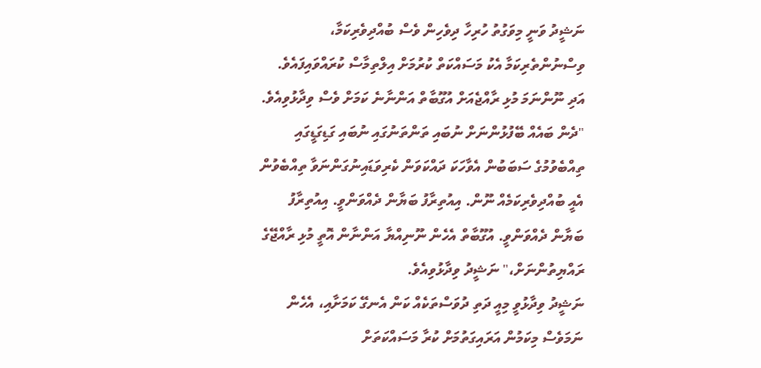ނަޝީދު ވަނީ މިވަގުތު ހުރިހާ ދިވެހިން ވެސް ބުއްދިވެރިކަމާ، ވިސްނުންތެރިކަމާ އެކު މަސައްކަތް ކުރުމަށް އިލްތިމާސް ކުރައްވައިފައެވެ. އަދި ނޫންނަމަ މުޅި ރާއްޖެއަށް އުގޫބާތް އަންނާނެ ކަމަށް ވެސް ވިދާޅުވިއެވެ.
"ދެން ބައެއް ބޭފުޅުންނަށް ނުބައި ތަންތަނުގައި ނުބައި ގަޑިގަޑީގައި ތިއްބެވުމުގެ ސަބަބުން އެވާހަކަ ދައްކަވަން ކެރިވަޑައިނުގަންނަވާ ތިއްބެވުން އެއީ ބުއްދިވެރިކަމެއް ނޫން. އިއުތިރާފު ބަޔާން ދެއްވަންވީ. އިއުތިރާފު ބަޔާން ދެއްވަންވީ. އުގޫބާތް އެހެން ނޫނިއްޔާ އަންނާން އޮތީ މުޅި ރާއްޖޭގެ ރައްޔިތުންނަށް،" ނަޝީދު ވިދާޅުވިއެވެ.
ނަޝީދު ވިދާޅުވީ މިއީ ދަތި ދުވަސްތަކެއް ކަން އެނގޭ ކަމަށާއި، އެހެން ނަމަވެސް މިކަމުން އަރައިގަތުމަށް ކުރާ މަސައްކަތަށް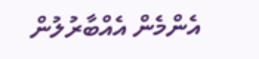އެންމެން އެއްބާރުލުން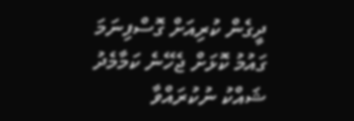ދީގެން ކުރިއަށް ގޮސްފިނަމަ ގައުމު ކޮޅަށް ޖެހޭނެ ކަމާމެދު ޝައްކު ނުކުރައްވާ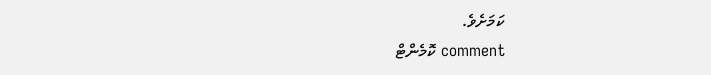ކަމަށެވެ.
comment ކޮމެންޓް